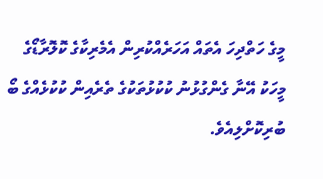މީގެ ހަތްދިހަ އެތައް އަހަރެއްކުރިން އެމެރިކާގެ ކޮލޮރާޑޯގެ މީހަކު އޭނާ ގެންގުޅުނު ކުކުޅުތަކުގެ ތެރެއިން ކުކުޅެއްގެ ބޯ ބުރިކޮށްލިއެވެ.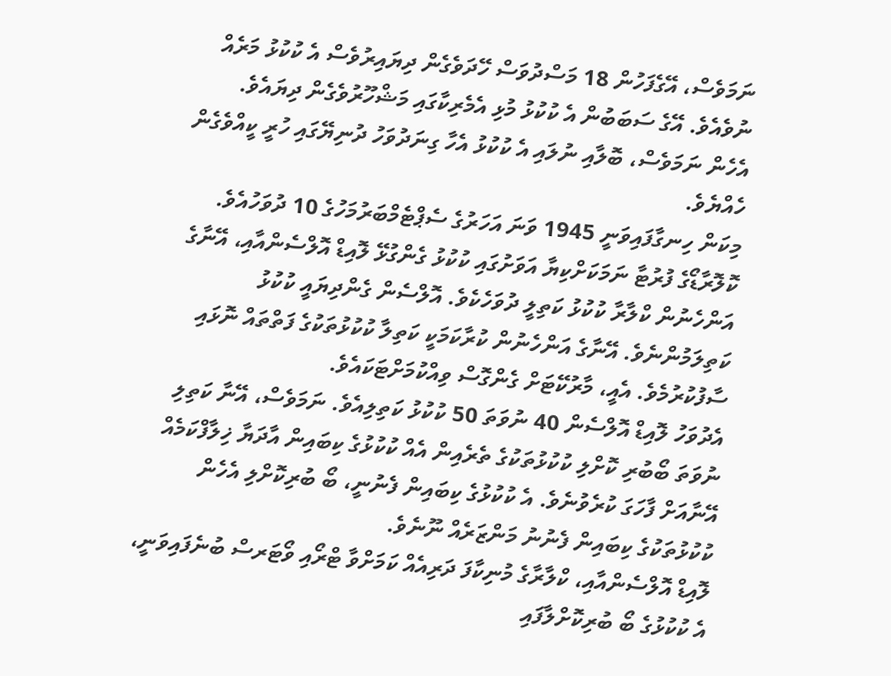ނަމަވެސް، އޭގެފަހުން 18 މަސްދުވަސް ހޭދަވެގެން ދިޔައިރުވެސް އެ ކުކުޅު މަރެއް ނުވެއެވެ. އޭގެ ސަބަބުން އެ ކުކުޅު މުޅި އެމެރިކާގައި މަޝްހޫރުވެގެން ދިޔައެވެ.
އެހެން ނަމަވެސް، ބޮލާއި ނުލައި އެ ކުކުޅު އެހާ ގިނަދުވަހު ދުނިޔޭގައި ހުރީ ކީއްވެގެން ހެއްޔެވެ.
މިކަން ހިނގާފައިވަނީ 1945 ވަނަ އަހަރުގެ ސެޕްޓެމްބަރުމަހުގެ 10 ދުވަހުއެވެ.
ކޮލޮރާޑޯގެ ފުރުޓާ ނަމަކަށްކިޔާ އަވަށުގައި ކުކުޅު ގެންގުޅޭ ލޮއިޑް އޮލްސެންއާއި، އޭނާގެ އަންހެނުން ކްލާރާ ކުކުޅު ކަތިލީ ދުވަހެކެވެ. އޮލްސެން ގެންދިޔައީ ކުކުޅު ކަތިލަމުންނެވެ. އޭނާގެ އަންހެނުން ކުރާކަމަކީ ކަތިލާ ކުކުޅުތަކުގެ ފަތްތައް ނޮޅައި ސާފުކުރުމެވެ. އެއީ، މާރުކޭޓަށް ގެންގޮސް ވިއްކުމަށްޓަކައެވެ.
އެދުވަހު ލޮއިޑް އޮލްސެން 40 ނުވަތަ 50 ކުކުޅު ކަތިލިއެވެ. ނަމަވެސް، އޭނާ ކަތިލި ނުވަތަ ބޯބުރި ކޮށްލި ކުކުޅުތަކުގެ ތެރެއިން އެއް ކުކުޅުގެ ކިބައިން އާދަޔާ ޚިލާފްކަމެއް އޭނާއަށް ފާހަގަ ކުރެވުނެވެ. އެ ކުކުޅުގެ ކިބައިން ފެނުނީ، ބޯ ބުރިކޮށްލި އެހެން ކުކުޅުތަކުގެ ކިބައިން ފެނުނު މަންޒަރެއް ނޫނެވެ.
ލޮއިޑް އޮލްސެންއާއި، ކްލާރާގެ މުނިކާފަ ދަރިއެއް ކަމަށްވާ ޓްރޯއި ވޯޓަރސް ބުނެފައިވަނީ، އެ ކުކުޅުގެ ބޯ ބުރިކޮށްލާފައި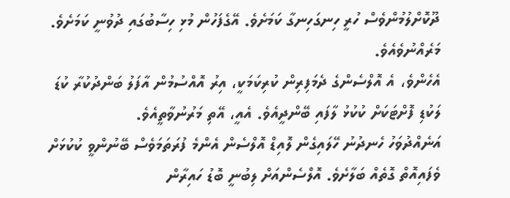ދޫކޮށްލުމުންވެސް ހުރީ ހިނގަހިނގާ ކަމަށެވެ. އޭގެފަހުން މުޅި ހިސާބުގައި ދުވުނީ ކަމަށެވެ. މަރެއްނުވެއެވެ.
އެހެންވެ، އެ އޮލްސެންގެ ދެމަފިރިން ކުރިކަމަކީ، އިރު އޮއްސުމުން އާފަލު ބަންދުކުރާ ކުޑަ ލަކުޑި ފޮށްޓަކަށް ކުކުޅު ލާފައި ބޭންދީއެވެ. އެއީ، އޭތި މަރުނުވާތީއެވެ.
އަނެއްދުވަހު ހެނދުނު ހޭލައިގެން ލޮއިޑް އޮލްސެން އެންމެ ފުރަތަމަވެސް ބޭނުންވީ ކުކުޅަށް ވެފައިއޮތް ގޮތެއް ބަލާށެވެ. އޮލްސެންއަށް ލިބުނީ ބޮޑު ހައިރާން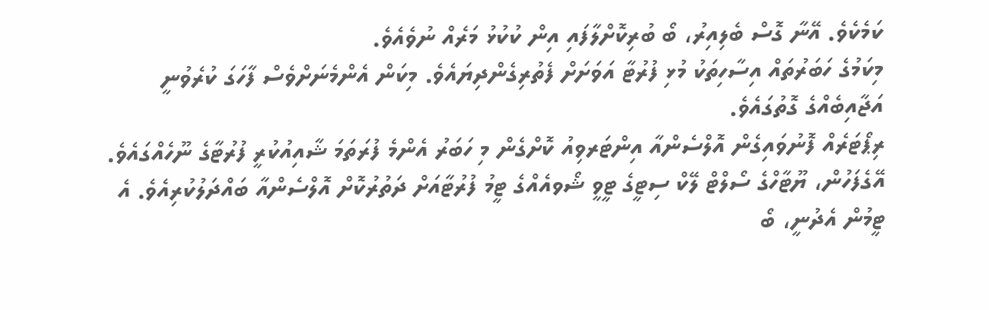ކަމެކެވެ. އޭނާ ގޮސް ބެލިއިރު، ބޯ ބުރިކޮށްލާފައި އިން ކުކުޅު މަރެއް ނުވެއެވެ.
މިކަމުގެ ހަބަރުތައް އިސާހިތަކު މުޅި ފުރުޓާ އަވަށަށް ފެތުރިގެންދިޔައެވެ. މިކަން އެންމެނަށްވެސް ފާހަގަ ކުރެވުނީ އަޖާއިބެއްގެ ގޮތުގައެވެ.
ރިޕޯޓަރެއް ފޮނުވައިގެން އޮލްސެންއާ އިންޓަރވިއު ކޮށްގެން މި ހަބަރު އެންމެ ފުރަތަމަ ޝާއިއުކުރީ ފުރުޓާގެ ނޫހެއްގައެވެ. އޭގެފަހުން، ޔޫޓާހްގެ ސޯލްޓް ލޭކް ސިޓީގެ ޓީވީ ޝޯވއެއްގެ ޓީމު ފުރުޓާއަށް ދަތުރުކޮށް އޮލްސެންއާ ބައްދަލުކުރިއެވެ. އެ ޓީމުން އެދުނީ، ބޯ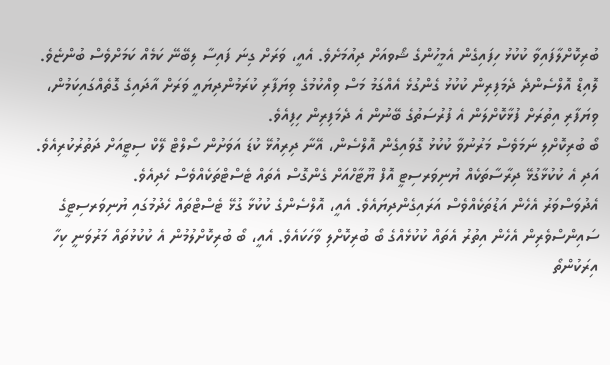ބުރިކޮށްލާފައިވާ ކުކުޅު ހިފައިގެން އެމީހުންގެ ޝޯވއަށް ދިއުމަށެވެ. އެއީ، ވަރަށް ގިނަ ފައިސާ ލިބޭނޭ ކަމެއް ކަމަށްވެސް ބުންޏެވެ.
ލޮއިޑް އޮލްސެންދެ ދެމަފިރިން ކުކުޅު ގެންގުޅެ އެއްގަމު މަސް ވިއްކުމުގެ ވިޔަފާރި ކުރަމުންދިޔައީ ވަރަށް އާދައިގެ ގޮތެއްގައިކަމުން، ވިޔަފާރި އިތުރަށް ފުޅާކޮށްލަން އެ ފުރުސަތުގެ ބޭނުން އެ ދެމަފިރިން ހިފިއެވެ.
ބޯ ބުރިކޮށްލި ނަމަވެސް މަރުނުވާ ކުކުޅު ގޮވައިގެން އޮލްސެން، އޭނާ ދިރިއުޅޭ ކުޑަ އަވަށުން ސޯލްޓް ލޭކް ސިޓީއަށް ދަތުރުކުރިއެވެ. އަދި އެ ކުކުޅާގުޅޭ ދިރާސާތަކެއް ޔުނިވަރސިޓީ އޮފް ޔޫޓާހްއަށް ގެންގޮސް އެތައް ޓެސްޓްތަކެއްވެސް ހެދިއެވެ.
އެދުވަސްވަރު އެހެން އަޑުތަކެއްވެސް އަރައިގެންދިޔައެވެ. އެއީ، އޮލްސެންގެ ކުކުޅާ ގުޅޭ ޓެސްޓްތައް ހެދުމުގައި ޔުނިވަރސިޓީގެ ސައިންސްވެރިން އެހެން އިތުރު އެތައް ކުކުޅެއްގެ ބޯ ބުރިކޮށްލި ވާހަކައެވެ. އެއީ، ބޯ ބުރިކޮށްލުމުން އެ ކުކުޅުތައް މަރުވަނީ ކިހާ އިރަކުންތޯ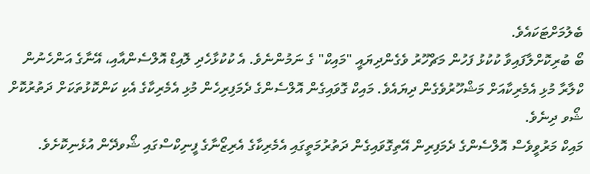ބެލުމަށްޓަކައެވެ.
ބޯ ބުރިކޮށްލާފައިވާ ކުކުޅު ފަހުން މަޗްހޫރު ވެގެންދިޔައީ "މައިކް" ގެ ނަމުންނެވެ. އެ ކުކުޅާހެދި ލޮއިޑް އޮލްސެންއާއި، އޭނާގެ އަންހެނުން ކްލާރާ މުޅި އެމެރިކާއަށް މަޝްހޫރުވެގެން ދިޔައެވެ. މައިކް ގޮވައިގެން އޮލްސެންގެ ދެމަފިރިހެން މުޅި އެމެރިކާގެ އެކި ކަންކޮޅުތަކަށް ދަތުރުކޮށް ޝޯވ ދިނެވެ.
މައިކް މަރުވީވެސް އޮލްސެންގެ ދެމަފިރިން އޭތިގޮވައިގެން ދަތުރުމަތީގައި އެމެރިކާގެ އެރިޒޯނާގެ ފީނިކްސްގައި ޝޯވދޭން އުޅެނިކޮށެވެ.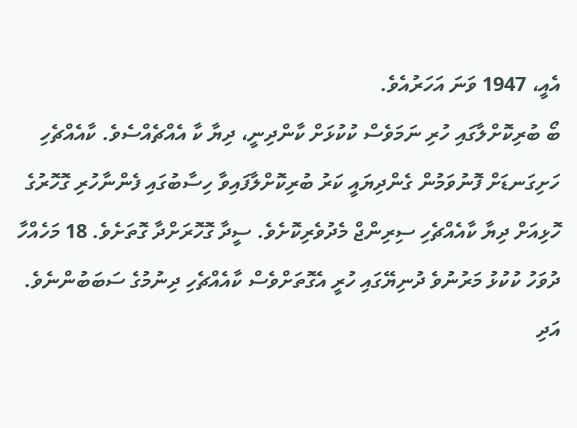އެއީ، 1947 ވަނަ އަހަރުއެވެ.
ބޯ ބުރިކޮށްލާގައި ހުރި ނަމަވެސް ކުކުޅަށް ކާންދިނީ، ދިޔާ ކާ އެއްޗެއްސެވެ. ކާއެއްޗެހި ހަށިގަނޑަށް ފޮނުވަމުން ގެންދިޔައީ ކަރު ބުރިކޮށްލާފައިވާ ހިސާބުގައި ފެންނާހުރި ގޮހޮރުގެ ހޮޅިއަށް ދިޔާ ކާއެއްޗެހި ސިރިންޖް މެދުވެރިކޮށެވެ. ސީދާ ގޮހޮރަށްދާ ގޮތަށެވެ. 18 މަހެއްހާ ދުވަހު ކުކުޅު މަރުނުވެ ދުނިޔޭގައި ހުރީ އެގޮތަށްވެސް ކާއެއްޗެހި ދިނުމުގެ ސަބަބުންނެވެ. އަދި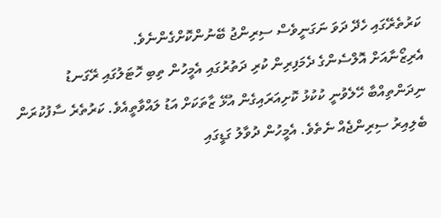ކަރުތެރޭގައި ހެދޭ ދަވަ ނަގަނީވެސް ސިރިންޖު ބޭނުންކޮށްގެންނެވެ.
އެރިޒޯނާއަށް އޮލްސެންގެ ދެމަފިރިން ކުރި ދަތުރުގައި އެމީހުން ތިބި ހޮޓަލުގައި ރޭގަނޑު ނިދަންތިއްބާ ހޭލެވުނީ ކުކުޅު ކޮށިއަރައިގެން އުޅޭ ޒާތަކަށް އަޑު ލައްވާތީއެވެ. ކަރުތެރެ ސާފުކުރަން ބެލިއިރު ސިރިންޖެއް ނެތެވެ. އެމީހުން ދުވާލު ގަޑީގައި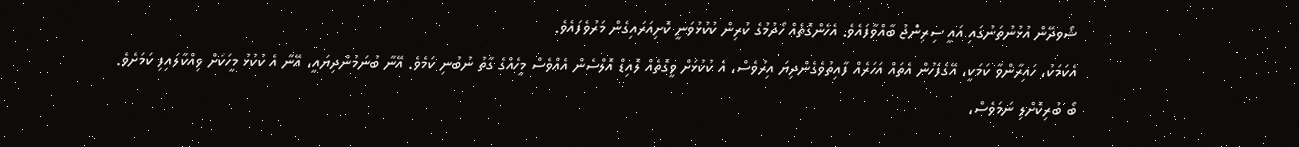ޝޯވދޭން އުޅުނުތަނުގައި އައީ ސިރިންޖު ބާއްވާފައެވެ. އެހެންގޮތެއް ހޯދުމުގެ ކުރިން ކުކުޅުވަނީ ކޮށިއަރައިގެން މަރުވެފައެވެ.
އެކަމަކު، ހައިރާންވާ ކަމަކީ، އޭގެފަހުން އެތައް އަހަރެއް ފާއިތުވެގެންދިޔަ އިރުވެސް، އެ ކުކުޅަށް ވީގޮތެއް ލޮއިޑް އޮލްސެން އެއްވެސް މީހެއްގެ ގާތު ނުބުނި ކަމެވެ. އޭނާ ބުނަމުންދިޔައީ، އޭނާ އެ ކުކުޅު މީހަކަށް ވިއްކާލައިފި ކަމަށެވެ.
ބޯ ބުރިކޮށްލި ނަމަވެސް،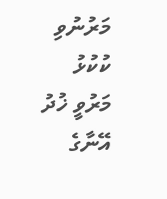މަރުނުވި ކުކުޅު މަރުވީ ޚުދު އޭނާގެ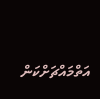އަތްމައްޗަށްކަން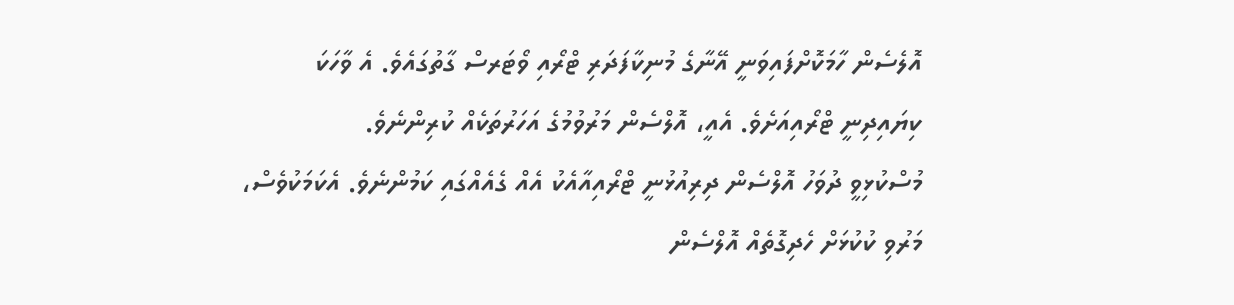އޮލެސެން ހާމަކޮށްފައިވަނީ އޭނާގެ މުނިކާފަދަރި ޓްރޯއި ވޯޓަރސް ގާތުގައެވެ. އެ ވާހަކަ ކިޔައިދިނީ ޓްރޯއިއަށެވެ. އެއީ، އޮލްސެން މަރުވުމުގެ އަހަރުތަކެއް ކުރިންނެވެ.
މުސްކުޅިވީ ދުވަހު އޮލްސެން ދިރިއުޅުނީ ޓްރޯއިއާއެކު އެއް ގެއެއްގައި ކަމުންނެވެ. އެކަމަކުވެސް، މަރުވި ކުކުޅަށް ހެދިގޮތެއް އޮލްސެން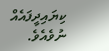ކިޔައިދީފައެއް ނުވެއެވެ.